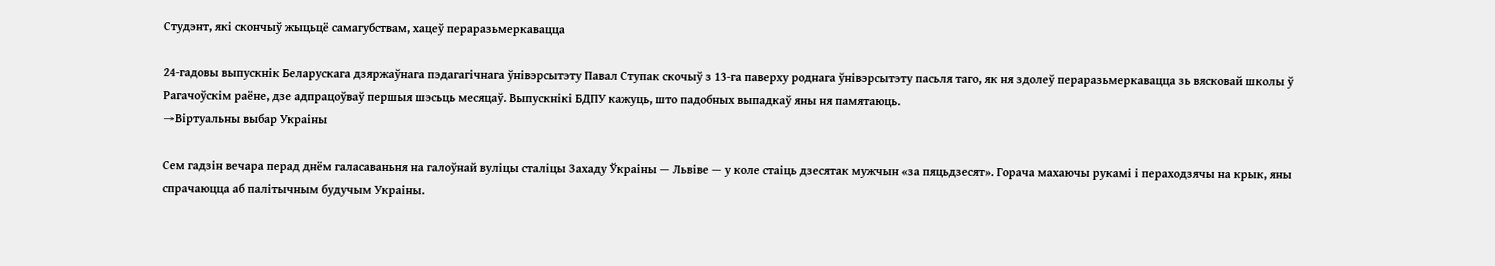Студэнт, які скончыў жыцьцё самагубствам, хацеў пераразьмеркавацца

24-гадовы выпускнік Беларускага дзяржаўнага пэдагагічнага ўнівэрсытэту Павал Ступак скочыў з 13-га паверху роднага ўнівэрсытэту пасьля таго, як ня здолеў пераразьмеркавацца зь вясковай школы ў Рагачоўскім раёне, дзе адпрацоўваў першыя шэсьць месяцаў. Выпускнікі БДПУ кажуць, што падобных выпадкаў яны ня памятаюць.
→Віртуальны выбар Украіны

Сем гадзін вечара перад днём галасаваньня на галоўнай вуліцы сталіцы Захаду Ўкраіны — Львіве — у коле стаіць дзесятак мужчын «за пяцьдзесят». Горача махаючы рукамі і пераходзячы на крык, яны спрачаюцца аб палітычным будучым Украіны.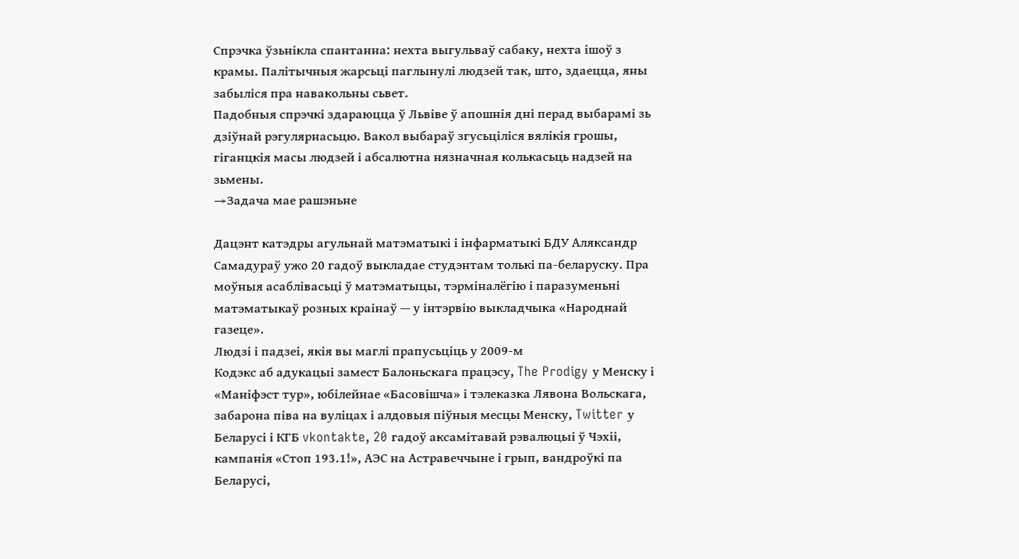Спрэчка ўзьнікла спантанна: нехта выгульваў сабаку, нехта ішоў з крамы. Палітычныя жарсьці паглынулі людзей так, што, здаецца, яны забыліся пра навакольны сьвет.
Падобныя спрэчкі здараюцца ў Львіве ў апошнія дні перад выбарамі зь дзіўнай рэгулярнасьцю. Вакол выбараў згусьціліся вялікія грошы, гіганцкія масы людзей і абсалютна нязначная колькасьць надзей на зьмены.
→Задача мае рашэньне

Дацэнт катэдры агульнай матэматыкі і інфарматыкі БДУ Аляксандр Самадураў ужо 20 гадоў выкладае студэнтам толькі па-беларуску. Пра моўныя асаблівасьці ў матэматыцы, тэрміналёгію і паразуменьні матэматыкаў розных краінаў — у інтэрвію выкладчыка «Народнай газеце».
Людзі і падзеі, якія вы маглі прапусьціць у 2009-м
Кодэкс аб адукацыі замест Балоньскага працэсу, The Prodigy у Менску і «Маніфэст тур», юбілейнае «Басовішча» і тэлеказка Лявона Вольскага, забарона піва на вуліцах і алдовыя піўныя месцы Менску, Twitter у Беларусі і КГБ vkontakte, 20 гадоў аксамітавай рэвалюцыі ў Чэхіі, кампанія «Стоп 193.1!», АЭС на Астравеччыне і грып, вандроўкі па Беларусі,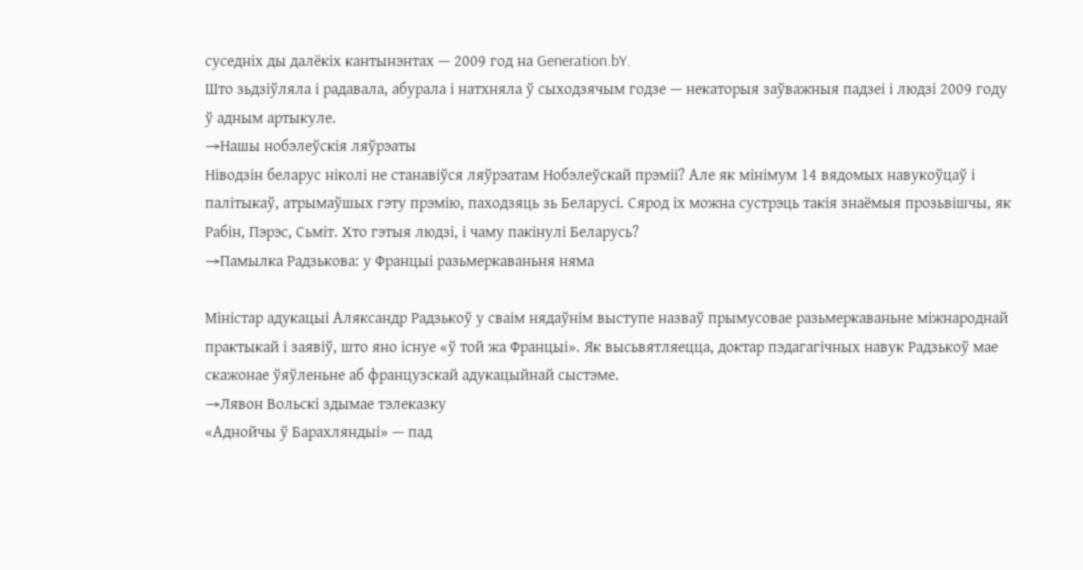суседніх ды далёкіх кантынэнтах — 2009 год на Generation.bY.
Што зьдзіўляла і радавала, абурала і натхняла ў сыходзячым годзе — некаторыя заўважныя падзеі і людзі 2009 году ў адным артыкуле.
→Нашы нобэлеўскія ляўрэаты
Ніводзін беларус ніколі не станавіўся ляўрэатам Нобэлеўскай прэміі? Але як мінімум 14 вядомых навукоўцаў і палітыкаў, атрымаўшых гэту прэмію, паходзяць зь Беларусі. Сярод іх можна сустрэць такія знаёмыя прозьвішчы, як Рабін, Пэрэс, Сьміт. Хто гэтыя людзі, і чаму пакінулі Беларусь?
→Памылка Радзькова: у Францыі разьмеркаваньня няма

Міністар адукацыі Аляксандр Радзькоў у сваім нядаўнім выступе назваў прымусовае разьмеркаваньне міжнароднай практыкай і заявіў, што яно існуе «ў той жа Францыі». Як высьвятляецца, доктар пэдагагічных навук Радзькоў мае скажонае ўяўленьне аб французскай адукацыйнай сыстэме.
→Лявон Вольскі здымае тэлеказку
«Аднойчы ў Барахляндыі» — пад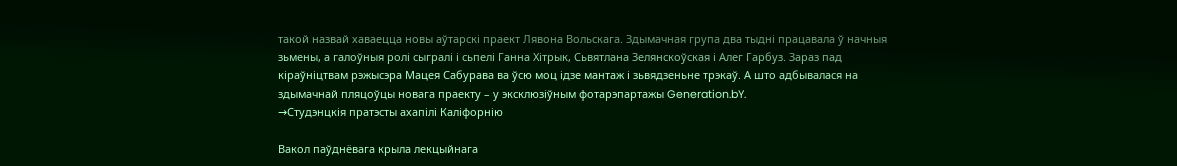такой назвай хаваецца новы аўтарскі праект Лявона Вольскага. Здымачная група два тыдні працавала ў начныя зьмены, а галоўныя ролі сыгралі і сьпелі Ганна Хітрык, Сьвятлана Зелянскоўская і Алег Гарбуз. Зараз пад кіраўніцтвам рэжысэра Мацея Сабурава ва ўсю моц ідзе мантаж і зьвядзеньне трэкаў. А што адбывалася на здымачнай пляцоўцы новага праекту – у эксклюзіўным фотарэпартажы Generation.bY.
→Студэнцкія пратэсты ахапілі Каліфорнію

Вакол паўднёвага крыла лекцыйнага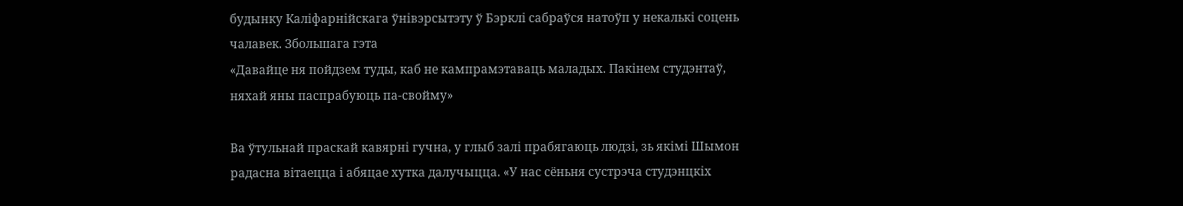будынку Каліфарнійскага ўнівэрсытэту ў Бэрклі сабраўся натоўп у некалькі соцень чалавек. Збольшага гэта
«Давайце ня пойдзем туды, каб не кампрамэтаваць маладых. Пакінем студэнтаў, няхай яны паспрабуюць па-свойму»

Ва ўтульнай праскай кавярні гучна, у глыб залі прабягаюць людзі, зь якімі Шымон радасна вітаецца і абяцае хутка далучыцца. «У нас сёньня сустрэча студэнцкіх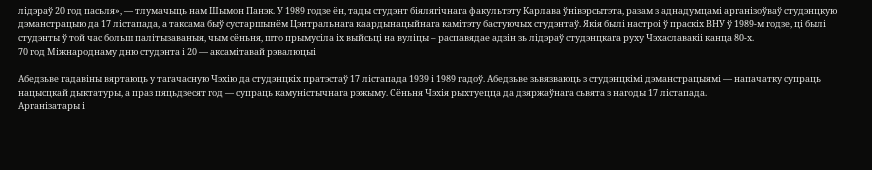лідэраў 20 год пасьля», — тлумачыць нам Шымон Панэк. У 1989 годзе ён, тады студэнт біялягічнага факультэту Карлава ўнівэрсытэта, разам з аднадумцамі арганізоўваў студэнцкую дэманстрацыю да 17 лістапада, а таксама быў сустаршынём Цэнтральнага каардынацыйнага камітэту бастуючых студэнтаў. Якія былі настроі ў праскіх ВНУ ў 1989-м годзе, ці былі студэнты ў той час больш палітызаваныя, чым сёньня, што прымусіла іх выйсьці на вуліцы – распавядае адзін зь лідэраў студэнцкага руху Чэхаславакіі канца 80-х.
70 год Міжнароднаму дню студэнта і 20 — аксамітавай рэвалюцыі

Абедзьве гадавіны вяртаюць у тагачасную Чэхію да студэнцкіх пратэстаў 17 лістапада 1939 і 1989 гадоў. Абедзьве зьвязваюць з студэнцкімі дэманстрацыямі — напачатку супраць нацысцкай дыктатуры, а праз пяцьдзесят год — супраць камуністычнага рэжыму. Сёньня Чэхія рыхтуецца да дзяржаўнага сьвята з нагоды 17 лістапада.
Арганізатары і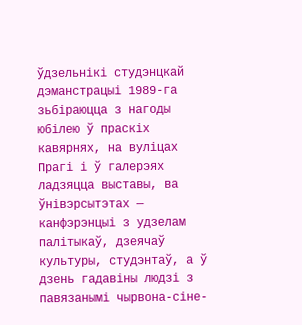ўдзельнікі студэнцкай дэманстрацыі 1989-га зьбіраюцца з нагоды юбілею ў праскіх кавярнях, на вуліцах Прагі і ў галерэях ладзяцца выставы, ва ўнівэрсытэтах — канфэрэнцыі з удзелам палітыкаў, дзеячаў культуры, студэнтаў, а ў дзень гадавіны людзі з павязанымі чырвона-сіне-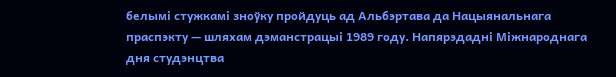белымі стужкамі зноўку пройдуць ад Альбэртава да Нацыянальнага праспэкту — шляхам дэманстрацыі 1989 году. Напярэдадні Міжнароднага дня студэнцтва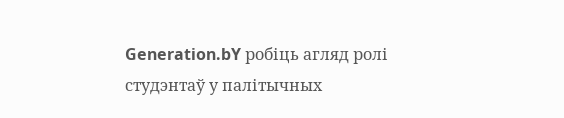Generation.bY робіць агляд ролі студэнтаў у палітычных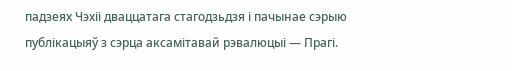падзеях Чэхіі дваццатага стагодзьдзя і пачынае сэрыю публікацыяў з сэрца аксамітавай рэвалюцыі — Прагі.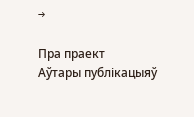→

Пра праект
Аўтары публікацыяў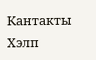Кантакты
Хэлп